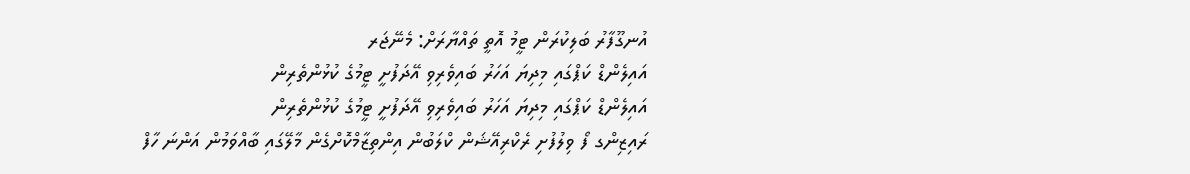އުނގޫފާރު ބަލިކުރަން ޓީމު އޮތީ ތައްޔާރަށް: މެނޭޖަރ
އައިލެންޑް ކަޕްގައި މިދިޔަ އަހަރު ބައިވެރިވި އޭދަފުށީ ޓީމުގެ ކުޅުންތެރިން
އައިލެންޑް ކަޕްގައި މިދިޔަ އަހަރު ބައިވެރިވި އޭދަފުށީ ޓީމުގެ ކުޅުންތެރިން
ރައިޒިންގ ފޯ ވިލުފުށި ރެކްރިއޭޝަން ކްލަބުން އިންތިޒާމްކޮށްގެން މާލޭގައި ބާއްވަމުން އަންނަ ހާފް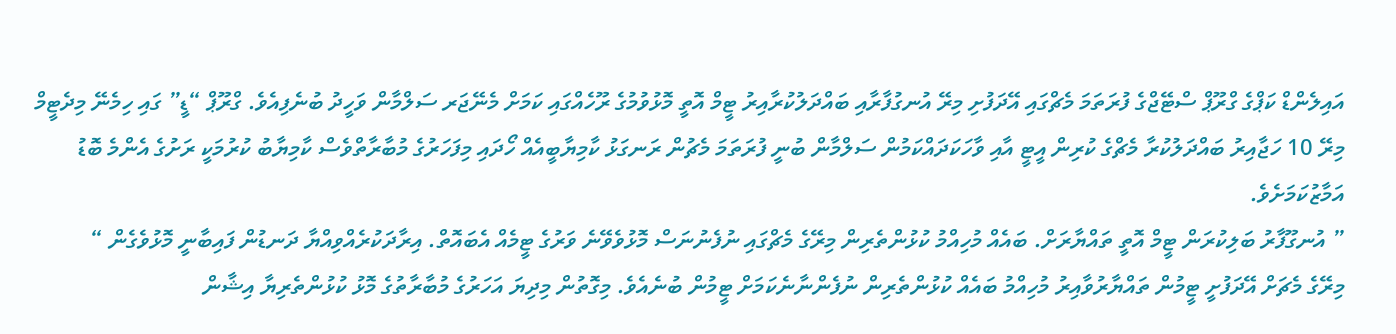އައިލެންޑް ކަޕްގެ ގްރޫޕް ސްޓޭޖްގެ ފުރަތަމަ މެޗްގައި އޭދަފުށި މިރޭ އުނގުފާރާއި ބައްދަލުކުރާއިރު ޓީމް އޮތީ މޮޅުވުމުގެ ރޫހެއްގައި ކަމަށް މެނޭޖަރ ސަލްމާން ވަހީދު ބުނެފިއެވެ. ގްރޫޕް “ޑީ” ގައި ހިމެނޭ މިދެޓީމް މިރޭ 10 ހަޖާއިރު ބައްދަލުކުރާ މެޗްގެ ކުރިން އީޓީ އާއި ވާހަކަދައްކަމުން ސަލްމާން ބުނީ ފުރަތަމަ މެޗުން ރަނގަޅު ކާމިޔާބީއެއް ހޯދައި މިފަހަރުގެ މުބާރާތްވެސް ކާމިޔާބު ކުރުމަކީ ރަށުގެ އެންމެ ބޮޑު އަމާޒުކަމަށެވެ.
” އުނގޫފާރު ބަލިކުރަން ޓީމް އޮތީ ތައްޔާރަށް. ބައެއް މުހިއްމު ކުޅުންތެރިން މިރޭގެ މެޗްގައި ނުފެނުނަސް މޮޅުވެވޭނެ ވަރުގެ ޓީމެއް އެބައޮތް. އިރާދަކުރެއްވިއްޔާ ދަނޑުން ފައިބާނީ މޮޅުވެގެން “
މިރޭގެ މެޗަށް އޭދަފުށީ ޓީމުން ތައްޔާރުވާއިރު މުހިއްމު ބައެއް ކުޅުންތެރިން ނުފެންނާނެކަމަށް ޓީމުން ބުނެއެވެ. މިގޮތުން މިދިޔަ އަހަރުގެ މުބާރާތުގެ މޮޅު ކުޅުންތެރިޔާ އިޝާން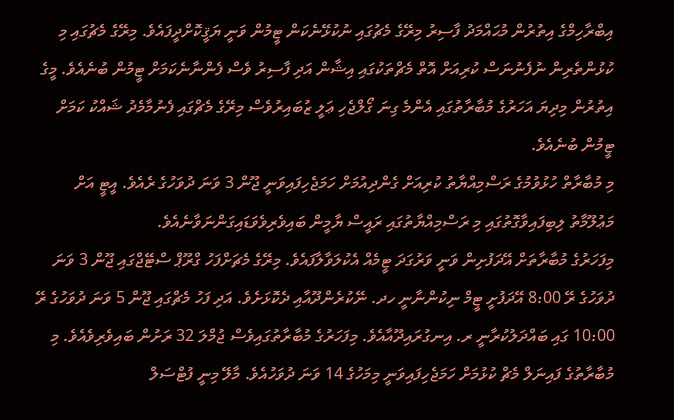އިބްރާހިމްގެ އިތުރުން މުޙައްމަދު ފާސިރު މިރޭގެ މެޗުގައި ނުކުޅޭނެކަން ޓީމުން ވަނީ ޔަޤީކޮށްދީފައެވެ. މިރޭގެ މެޗުގައި މި ކުޅުންތެރިން ނުފެނުނަސް ކުރިއަށް އޮތް މެޗްތަކުގައި އިޝާން އަދި ފާސިރު ވެސް ފެންނާނެކަމަށް ޓީމުން ބުނެއެވެ. މީގެ އިތުރުން މިދިޔަ އަހަރުގެ މުބާރާތުގައި އެންމެ ގިނަ ގޯލްޖެހި ޢަލީ ޒުބައިރުވެސް މިރޭގެ މެޗްގައި ފެނުމާމެދު ޝައްކު ކަމަށް ޓީމުން ބުނެއެވެ.
މި މުބާރާތް ހުޅުވުމުގެ ރަސްމިއްޔާތު ކުރިއަށް ގެންދިއުމަށް ހަމަޖެހިފައިވަނީ ޖޫން 3 ވަނަ ދުވަހުގެ ރެއެވެ. އީޓީ އަށް މަޢުލޫމާތު ލިބިފައިވާގޮތުގައި މި ރަސްމިއްޔާތުގައި ރައީސް ޔާމީން ބައިވެރިވެވަޑައިގަންނަވާނެއެވެ.
މިފަހަރުގެ މުބާރާތަށް އޭދަފުށިން ވަނީ ވަރުގަދަ ޓީމެއް އެކުލަވާލާފައެވެ. މިރޭގެ މެޗަށްފަހު ގްރޫޕް ސްޓޭޖްގައި ޖޫން 3 ވަނަ ދުވަހުގެ ރޭ 8:00 އޭދަފުށީ ޓީމް ނިކުންނާނީ ހދ. ނޭކުރެންދޫއާއި ދެކޮޅަށެވެ. އަދި ފަހު މެޗްގައި ޖޫން 5 ވަނަ ދުވަހުގެ ރޭ 10:00 ގައި ބައްދަލުކުރާނީ ރ. އިނގުރައިދޫއާއެވެ. މިފަހަރުގެ މުބާރާތުގައިވެސް ޖުމްލަ 32 ރަށުން ބައިވެރިވެއެވެ. މި މުބާރާތުގެ ފައިނަލް މެޗް ކުޅުމަށް ހަމަޖެހިފައިވަނީ މިމަހުގެ 14 ވަނަ ދުވަހުއެވެ. މާލޭ މިނީ ފުޓްސަލް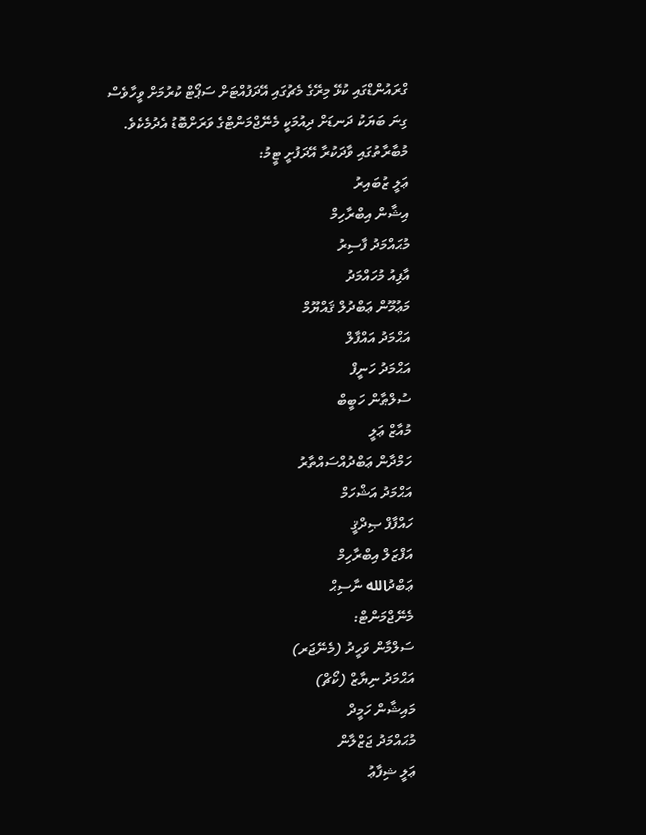ގްރައުންޑްގައި ކުޅޭ މިރޭގެ މެޗުގައި އޭދަފުއްޓަށް ސަޕޯޓް ކުރުމަށް ވީހާވެސް ގިނަ ބަޔަކު ދަނޑަށް ދިއުމަކީ މެނޭޖްމަންޓްގެ ވަރަށްބޮޑު އެދުމެކެވެ.
މުބާރާތުގައި ވާދަކުރާ އޭދަފުށީ ޓީމު:
ޢަލީ ޒުބައިރު
އިޝާން އިބްރާހިމް
މުޙައްމަދު ފާސިރު
އާފިއު މުހައްމަދު
މަޢުމޫން ޢަބްދުލް ޤައްޔޫމް
އަޙްމަދު އައްފާލް
އަޙްމަދު ހަނީފް
ސުލްޠާން ހަބީބް
މުއާޒް ޢަލީ
ހަމްދާން ޢަބްދުއްސައްތާރު
އަޙްމަދު އަޝްހަމް
ހައްފާފް ޞިދްޤީ
އަފްޒަލް އިބްރާހިމް
ޢަބްދުالله ނާސިޙް
މެނޭޖްމަންޓް:
ސަލްމާން ވަހީދު (މެނޭޖަރ)
އަޙްމަދު ނިޔާޒް (ކޯޗް)
މައިޝާން ހަމީދް
މުޙައްމަދު ޖަޒްލާން
ޢަލީ ޝިފާޢު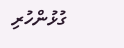ގުޅުންހުރި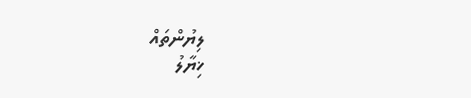ލިޔުންތައް
ޚިޔާލު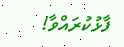ފާޅުކުރައްވާ!